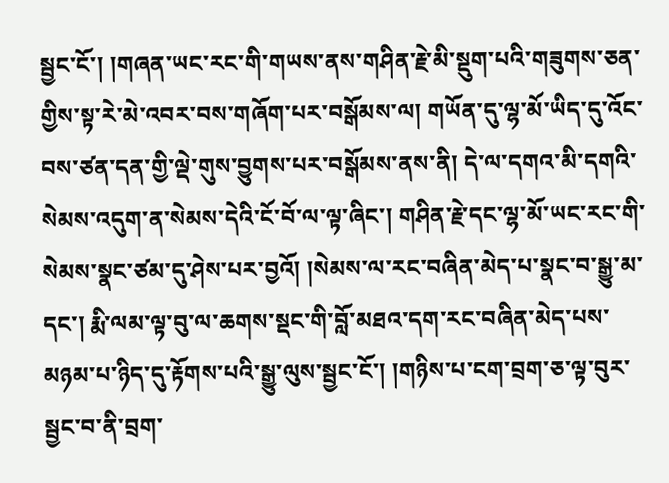སྦྱང་ངོ་། །གཞན་ཡང་རང་གི་གཡས་ནས་གཤིན་རྗེ་མི་སྡུག་པའི་གཟུགས་ཅན་གྱིས་སྟ་རེ་མེ་འབར་བས་གཞོག་པར་བསྒོམས་ལ། གཡོན་དུ་ལྷ་མོ་ཡིད་དུ་འོང་བས་ཙན་དན་གྱི་ལྡེ་གུས་བྱུགས་པར་བསྒོམས་ནས་ནི། དེ་ལ་དགའ་མི་དགའི་སེམས་འདུག་ན་སེམས་དེའི་ངོ་བོ་ལ་ལྟ་ཞིང་། གཤིན་རྗེ་དང་ལྷ་མོ་ཡང་རང་གི་སེམས་སྣང་ཙམ་དུ་ཤེས་པར་བྱའོ། །སེམས་ལ་རང་བཞིན་མེད་པ་སྣང་བ་སྒྱུ་མ་དང་། རྨི་ལམ་ལྟ་བུ་ལ་ཆགས་སྡང་གི་བློ་མཐའ་དག་རང་བཞིན་མེད་པས་མཉམ་པ་ཉིད་དུ་རྟོགས་པའི་སྒྱུ་ལུས་སྦྱང་ངོ་། །གཉིས་པ་ངག་བྲག་ཅ་ལྟ་བུར་སྦྱང་བ་ནི་བྲག་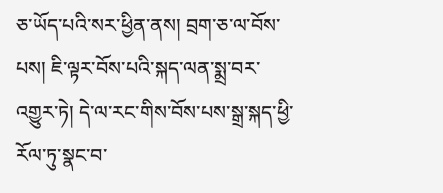ཅ་ཡོད་པའི་སར་ཕྱིན་ནས། བྲག་ཅ་ལ་བོས་པས། ཇི་ལྟར་བོས་པའི་སྐད་ལན་སྨྲ་བར་འགྱུར་ཏེ། དེ་ལ་རང་གིས་བོས་པས་སྒྲ་སྐད་ཕྱི་རོལ་ཏུ་སྣང་བ་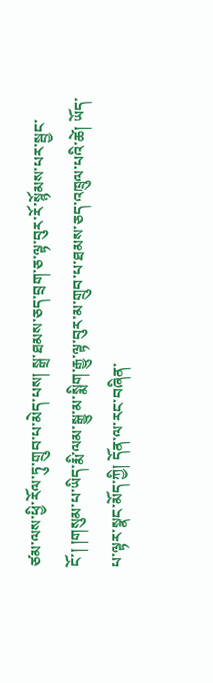ཙམ་ལས་ཕྱི་རོལ་ཏུ་གྲུབ་པ་མེད་པས། སྒྲ་ཐམས་ཅད་བྲག་ཅ་ལྟ་བུར་རོ་སྙོམས་པར་སྦྱང་ངོ་། །གསུམ་པ་ཡིད་རྨི་ལམ་སྒྱུ་མ་སྨིག་རྒྱུ་ལྟ་བུར་མ་གྲུབ་པ་ཐམས་ཅད་འཁྲུལ་པའི་ཚེ། ཡོད་པ་ལྟར་སྣང་མོད་ཀྱི། དོན་ལ་རང་བཞིན་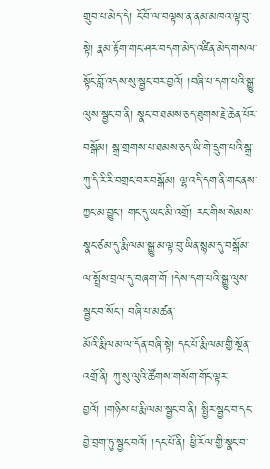གྲུབ་པ་མེད་དེ། ངོ་བོ་ལ་བལྟས་ན་ནམ་མཁའ་ལྟ་བུ་སྟེ། རྣམ་རྟོག་གང་ཤར་བདག་མེད་འཛིན་མེད་གསལ་སྟོང་བློ་འདས་སུ་སྦྱང་བར་བྱའོ། །བཞི་པ་དག་པའི་སྒྱུ་ལུས་སྦྱང་བ་ནི། སྣང་བ་ཐམས་ཅད་ཐུགས་རྗེ་ཆེན་པོར་བསྒོམ། སྒྲ་གྲགས་པ་ཐམས་ཅད་ཡི་གེ་དྲུག་པའི་སྒྲ་ཀུ་དི་རི་རི་བགྲང་བར་བསྒོམ། ལྷ་འདི་དག་ནི་གང་ནས་ཀྱང་མ་བྱུང་། གང་དུ་ཡང་མི་འགྲོ། རང་གིས་སེམས་སྣང་ཙམ་དུ་རྨི་ལམ་སྒྱུ་མ་ལྟ་བུ་ཡིན་སྙམ་དུ་བསྒོམ་ལ་སྤྲོས་བྲལ་དུ་བཞག་གོ །དེས་དག་པའི་སྒྱུ་ལུས་སྦྱང་བ་སོང་། བཞི་པ་མཚན་
མོའི་རྨི་ལམ་ལ་དོན་བཞི་སྟེ། དང་པོ་རྨི་ལམ་གྱི་སྔོན་འགྲོ་ནི། ཀུ་སུ་ལུའི་ཚོགས་གསོག་གོང་ལྟར་བྱའོ། །གཉིས་པ་རྨི་ལམ་སྦྱང་བ་ནི། སྤྱིར་སྦྱང་བ་དང་བྱེ་བྲག་ཏུ་སྦྱང་བའོ། །དང་པོ་ནི། ཕྱི་རོལ་གྱི་སྣང་བ་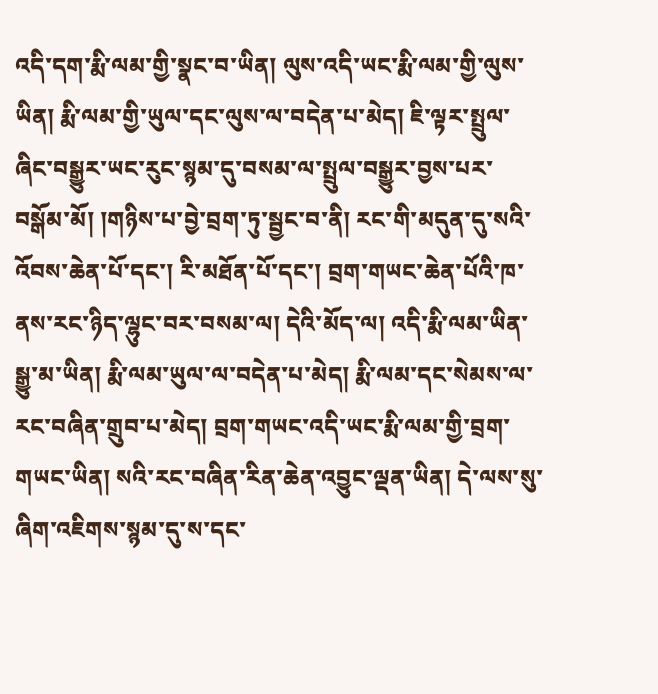འདི་དག་རྨི་ལམ་གྱི་སྣང་བ་ཡིན། ལུས་འདི་ཡང་རྨི་ལམ་གྱི་ལུས་ཡིན། རྨི་ལམ་གྱི་ཡུལ་དང་ལུས་ལ་བདེན་པ་མེད། ཇི་ལྟར་སྤྲུལ་ཞིང་བསྒྱུར་ཡང་རུང་སྙམ་དུ་བསམ་ལ་སྤྲུལ་བསྒྱུར་བྱས་པར་བསྒོམ་མོ། །གཉིས་པ་བྱེ་བྲག་ཏུ་སྦྱང་བ་ནི། རང་གི་མདུན་དུ་སའི་འོབས་ཆེན་པོ་དང་། རི་མཐོན་པོ་དང་། བྲག་གཡང་ཆེན་པོའི་ཁ་ནས་རང་ཉིད་ལྷུང་བར་བསམ་ལ། དེའི་མོད་ལ། འདི་རྨི་ལམ་ཡིན་སྒྱུ་མ་ཡིན། རྨི་ལམ་ཡུལ་ལ་བདེན་པ་མེད། རྨི་ལམ་དང་སེམས་ལ་རང་བཞིན་གྲུབ་པ་མེད། བྲག་གཡང་འདི་ཡང་རྨི་ལམ་གྱི་བྲག་གཡང་ཡིན། སའི་རང་བཞིན་རིན་ཆེན་འབྱུང་ལྡན་ཡིན། དེ་ལས་སུ་ཞིག་འཇིགས་སྙམ་དུ་ས་དང་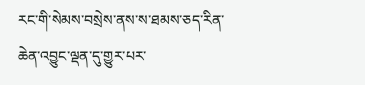རང་གི་སེམས་བསྲེས་ནས་ས་ཐམས་ཅད་རིན་ཆེན་འབྱུང་ལྡན་དུ་གྱུར་པར་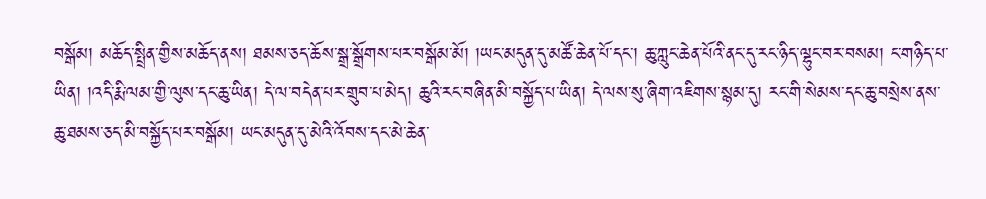བསྒོམ། མཆོད་སྤྲིན་གྱིས་མཆོད་ནས། ཐམས་ཅད་ཆོས་སྒྲ་སྒྲོགས་པར་བསྒོམ་མོ། །ཡང་མདུན་དུ་མཚོ་ཆེན་པོ་དང་། ཆུ་ཀླུང་ཆེན་པོའི་ནང་དུ་རང་ཉིད་ལྷུང་བར་བསམ། ང་གཉིད་པ་ཡིན། །འདི་རྨི་ལམ་གྱི་ལུས་དང་ཆུ་ཡིན། དེ་ལ་བདེན་པར་གྲུབ་པ་མེད། ཆུའི་རང་བཞིན་མི་བསྐྱོད་པ་ཡིན། དེ་ལས་སུ་ཞིག་འཇིགས་སྙམ་དུ། རང་གི་སེམས་དང་ཆུ་བསྲེས་ནས་ཆུ་ཐམས་ཅད་མི་བསྐྱོད་པར་བསྒོམ། ཡང་མདུན་དུ་མེའི་འོབས་དང་མེ་ཆེན་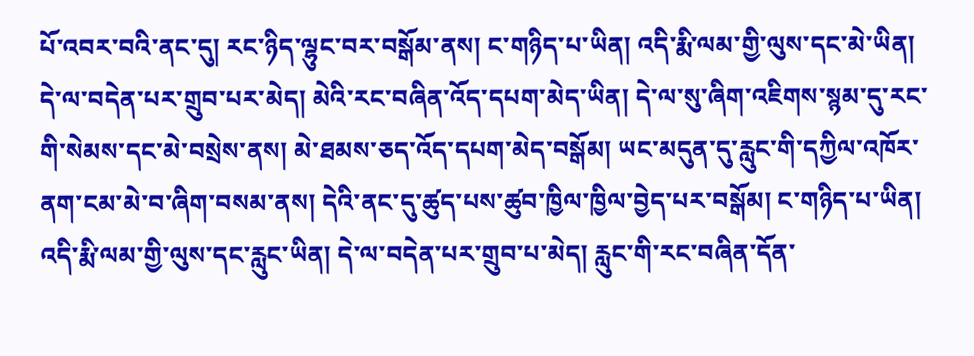པོ་འབར་བའི་ནང་དུ། རང་ཉིད་ལྷུང་བར་བསྒོམ་ནས། ང་གཉིད་པ་ཡིན། འདི་རྨི་ལམ་གྱི་ལུས་དང་མེ་ཡིན།
དེ་ལ་བདེན་པར་གྲུབ་པར་མེད། མེའི་རང་བཞིན་འོད་དཔག་མེད་ཡིན། དེ་ལ་སུ་ཞིག་འཇིགས་སྙམ་དུ་རང་གི་སེམས་དང་མེ་བསྲེས་ནས། མེ་ཐམས་ཅད་འོད་དཔག་མེད་བསྒོམ། ཡང་མདུན་དུ་རླུང་གི་དཀྱིལ་འཁོར་ནག་ངམ་མེ་བ་ཞིག་བསམ་ནས། དེའི་ནང་དུ་ཚུད་པས་ཚུབ་ཁྱིལ་ཁྱིལ་བྱེད་པར་བསྒོམ། ང་གཉིད་པ་ཡིན། འདི་རྨི་ལམ་གྱི་ལུས་དང་རླུང་ཡིན། དེ་ལ་བདེན་པར་གྲུབ་པ་མེད། རླུང་གི་རང་བཞིན་དོན་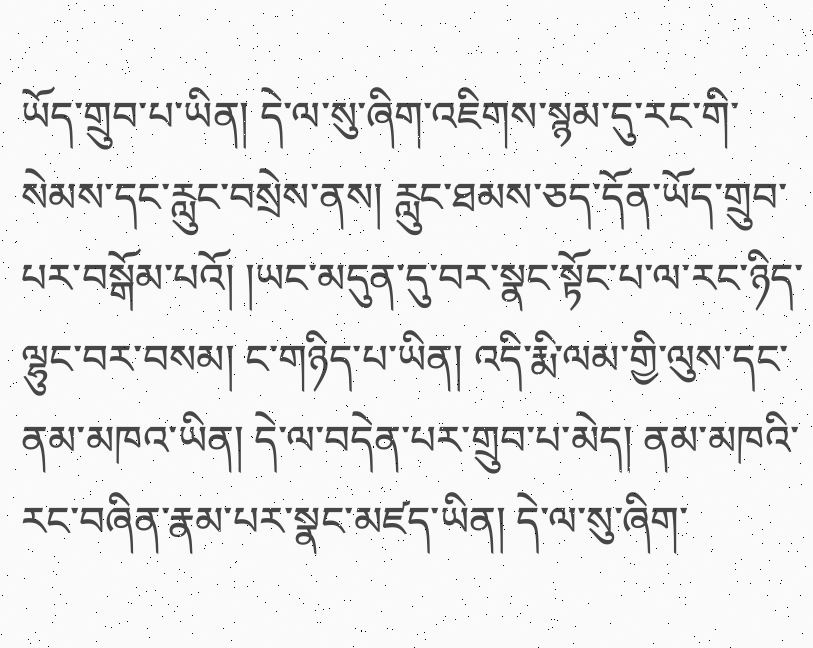ཡོད་གྲུབ་པ་ཡིན། དེ་ལ་སུ་ཞིག་འཇིགས་སྙམ་དུ་རང་གི་སེམས་དང་རླུང་བསྲེས་ནས། རླུང་ཐམས་ཅད་དོན་ཡོད་གྲུབ་པར་བསྒོམ་པའོ། །ཡང་མདུན་དུ་བར་སྣང་སྟོང་པ་ལ་རང་ཉིད་ལྷུང་བར་བསམ། ང་གཉིད་པ་ཡིན། འདི་རྨི་ལམ་གྱི་ལུས་དང་ནམ་མཁའ་ཡིན། དེ་ལ་བདེན་པར་གྲུབ་པ་མེད། ནམ་མཁའི་རང་བཞིན་རྣམ་པར་སྣང་མཛད་ཡིན། དེ་ལ་སུ་ཞིག་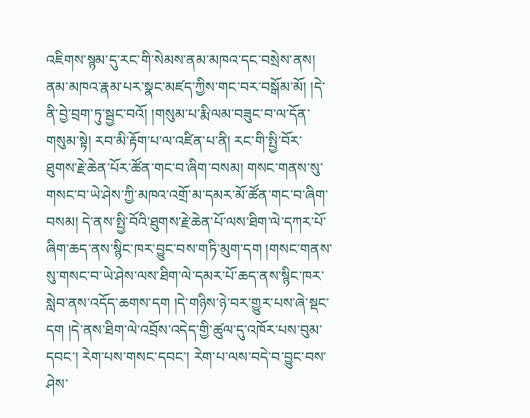འཇིགས་སྙམ་དུ་རང་གི་སེམས་ནམ་མཁའ་དང་བསྲེས་ནས། ནམ་མཁའ་རྣམ་པར་སྣང་མཛད་ཀྱིས་གང་བར་བསྒོམ་མོ། །དེ་ནི་བྱེ་བྲག་ཏུ་སྦྱང་བའོ། །གསུམ་པ་རྨི་ལམ་བཟུང་བ་ལ་དོན་གསུམ་སྟེ། རབ་མི་རྟོག་པ་ལ་འཛིན་པ་ནི། རང་གི་སྤྱི་བོར་ཐུགས་རྗེ་ཆེན་པོར་ཚོན་གང་བ་ཞིག་བསམ། གསང་གནས་སུ་གསང་བ་ཡེ་ཤེས་ཀྱི་མཁའ་འགྲོ་མ་དམར་མོ་ཚོན་གང་བ་ཞིག་བསམ། དེ་ནས་སྤྱི་བོའི་ཐུགས་རྗེ་ཆེན་པོ་ལས་ཐིག་ལེ་དཀར་པོ་ཞིག་ཆད་ནས་སྙིང་ཁར་བྱུང་བས་གཏི་མུག་དག །གསང་གནས་སུ་གསང་བ་ཡེ་ཤེས་ལས་ཐིག་ལེ་དམར་པོ་ཆད་ནས་སྙིང་ཁར་སླེབ་ནས་འདོད་ཆགས་དག །དེ་གཉིས་ཉེ་བར་གྱུར་པས་ཞེ་སྡང་དག །དེ་ནས་ཐིག་ལེ་འབྲོས་འདེད་གྱི་ཚུལ་དུ་འཁོར་པས་བུམ་
དབང་། རེག་པས་གསང་དབང་། རེག་པ་ལས་བདེ་བ་བྱུང་བས་ཤེས་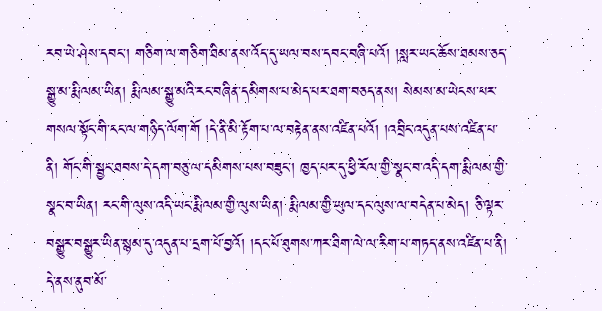རབ་ཡེ་ཤེས་དབང་། གཅིག་ལ་གཅིག་ཐིམ་ནས་འོད་དུ་ཡལ་བས་དབང་བཞི་པའོ། །སླར་ཡང་ཆོས་ཐམས་ཅད་སྒྱུ་མ་རྨི་ལམ་ཡིན། རྨི་ལམ་སྒྱུ་མའི་རང་བཞིན་དམིགས་པ་མེད་པར་ཐག་བཅད་ནས། སེམས་མ་ཡེངས་པར་གསལ་སྟོང་གི་ངང་ལ་གཉིད་ལོག་གོ །དེ་ནི་མི་རྟོག་པ་ལ་བརྟེན་ནས་འཛིན་པའོ། །འབྲིང་འདུན་པས་འཛིན་པ་ནི། གོང་གི་སྦྱང་ཐབས་དེ་དག་བཅུ་ལ་དམིགས་པས་བཟུང་། ཁྱད་པར་དུ་ཕྱི་རོལ་གྱི་སྣང་བ་འདི་དག་རྨི་ལམ་གྱི་སྣང་བ་ཡིན། རང་གི་ལུས་འདི་ཡང་རྨི་ལམ་གྱི་ལུས་ཡིན། རྨི་ལམ་གྱི་ཡུལ་དང་ལུས་ལ་བདེན་པ་མེད། ཅི་ལྟར་བསྒྱུར་བསྒྱུར་ཡིན་སྙམ་དུ་འདུན་པ་དྲག་པོ་བྱའོ། །དང་པོ་ཐུགས་ཀར་ཐིག་ལེ་ལ་རིག་པ་གཏད་ནས་འཛིན་པ་ནི། དེ་ནས་ནུབ་མོ་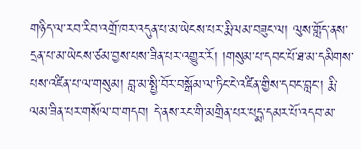གཉིད་ལ་རབ་རིབ་འགྲོ་ཁར་འདུན་པ་མ་ཡེངས་པར་རྨི་ལམ་བཟུང་ལ། ལུས་གློད་ནས་དྲན་པ་མ་ཡེངས་ཙམ་བྱས་པས་ཟིན་པར་འགྱུར་རོ། །གསུམ་པ་དབང་པོ་ཐ་མ་དམིགས་པས་འཛིན་པ་ལ་གསུམ། བླ་མ་སྤྱི་བོར་བསྒོམ་ལ་ཏིང་ངེ་འཛིན་གྱིས་དབང་བླང་། རྨི་ལམ་ཟིན་པར་གསོལ་བ་གདབ། དེ་ནས་རང་གི་མགྲིན་པར་པདྨ་དམར་པོ་འདབ་མ་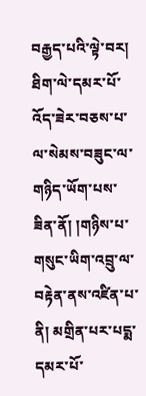བརྒྱད་པའི་ལྟེ་བར། ཐིག་ལེ་དམར་པོ་འོད་ཟེར་བཅས་པ་ལ་སེམས་བཟུང་ལ་གཉིད་ཡོག་པས་ཟིན་ནོ། །གཉིས་པ་གསུང་ཡིག་འབྲུ་ལ་བརྟེན་ནས་འཛིན་པ་ནི། མགྲིན་པར་པདྨ་དམར་པོ་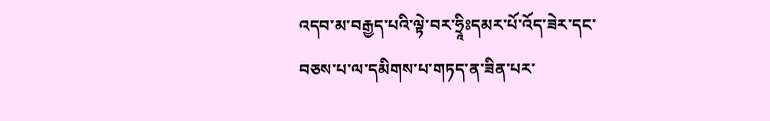འདབ་མ་བརྒྱད་པའི་ལྟེ་བར་ཧྲཱིཿདམར་པོ་འོད་ཟེར་དང་བཅས་པ་ལ་དམིགས་པ་གཏད་ན་ཟིན་པར་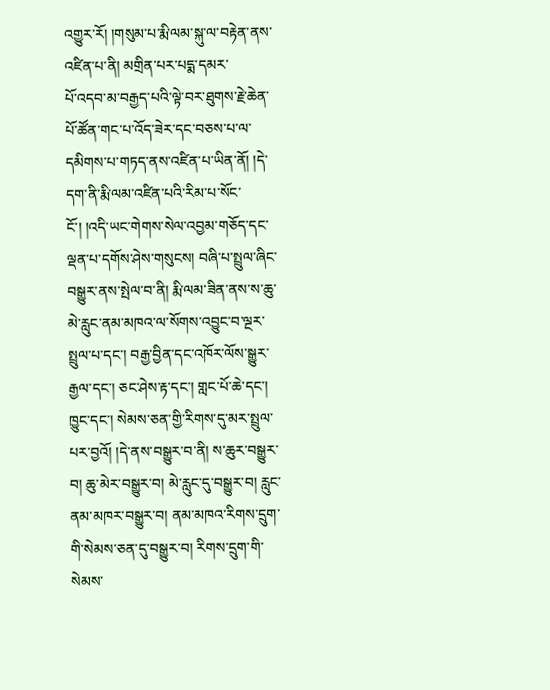འགྱུར་རོ། །གསུམ་པ་རྨི་ལམ་སྐུ་ལ་བརྟེན་ནས་འཛིན་པ་ནི། མགྲིན་པར་པདྨ་དམར་
པོ་འདབ་མ་བརྒྱད་པའི་ལྟེ་བར་ཐུགས་རྗེ་ཆེན་པོ་ཚོན་གང་པ་འོད་ཟེར་དང་བཅས་པ་ལ་དམིགས་པ་གཏད་ནས་འཛིན་པ་ཡིན་ནོ། །དེ་དག་ནི་རྨི་ལམ་འཛིན་པའི་རིམ་པ་སོང་ངོ་། །འདི་ཡང་གེགས་སེལ་འབྱམ་གཅོད་དང་ལྡན་པ་དགོས་ཤེས་གསུངས། བཞི་པ་སྤྲུལ་ཞིང་བསྒྱུར་ནས་སྤེལ་བ་ནི། རྨི་ལམ་ཟིན་ནས་ས་ཆུ་མེ་རླུང་ནམ་མཁའ་ལ་སོགས་འབྱུང་བ་ལྔར་སྤྲུལ་པ་དང་། བརྒྱ་བྱིན་དང་འཁོར་ལོས་སྒྱུར་རྒྱལ་དང་། ཅང་ཤེས་རྟ་དང་། གླང་པོ་ཆེ་དང་། ཁྱུང་དང་། སེམས་ཅན་གྱི་རིགས་དུ་མར་སྤྲུལ་པར་བྱའོ། །དེ་ནས་བསྒྱུར་བ་ནི། ས་ཆུར་བསྒྱུར་བ། ཆུ་མེར་བསྒྱུར་བ། མེ་རླུང་དུ་བསྒྱུར་བ། རླུང་ནམ་མཁར་བསྒྱུར་བ། ནམ་མཁའ་རིགས་དྲུག་གི་སེམས་ཅན་དུ་བསྒྱུར་བ། རིགས་དྲུག་གི་སེམས་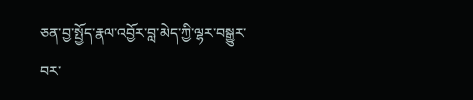ཅན་བྱ་སྤྱོད་རྣལ་འབྱོར་བླ་མེད་ཀྱི་ལྷར་བསྒྱུར་བར་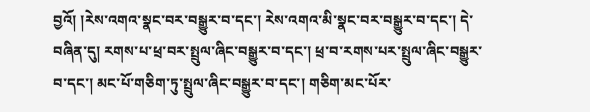བྱའོ། །རེས་འགའ་སྣང་བར་བསྒྱུར་བ་དང་། རེས་འགའ་མི་སྣང་བར་བསྒྱུར་བ་དང་། དེ་བཞིན་དུ། རགས་པ་ཕྲ་བར་སྤྲུལ་ཞིང་བསྒྱུར་བ་དང་། ཕྲ་བ་རགས་པར་སྤྲུལ་ཞིང་བསྒྱུར་བ་དང་། མང་པོ་གཅིག་ཏུ་སྤྲུལ་ཞིང་བསྒྱུར་བ་དང་། གཅིག་མང་པོར་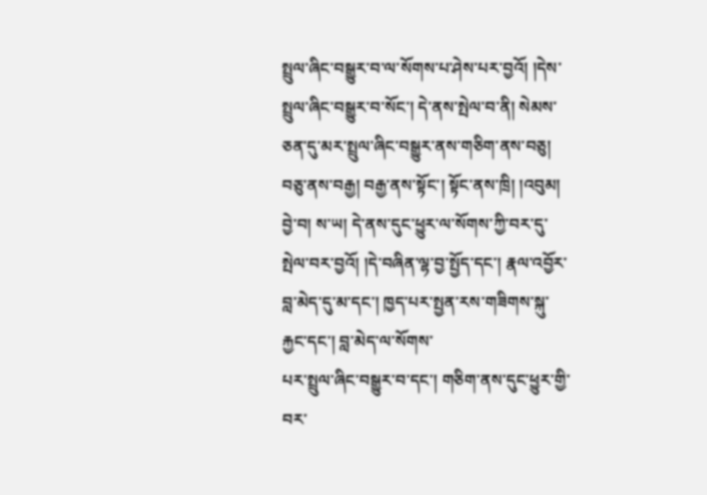སྤྲུལ་ཞིང་བསྒྱུར་བ་ལ་སོགས་པ་ཤེས་པར་བྱའོ། །དེས་སྤྲུལ་ཞིང་བསྒྱུར་བ་སོང་། དེ་ནས་སྤེལ་བ་ནི། སེམས་ཅན་དུ་མར་སྤྲུལ་ཞིང་བསྒྱུར་ནས་གཅིག་ནས་བཅུ། བཅུ་ནས་བརྒྱ། བརྒྱ་ནས་སྟོང་། སྟོང་ནས་ཁྲི། །འབུམ། བྱེ་བ། ས་ཡ། དེ་ནས་དུང་ཕྱུར་ལ་སོགས་ཀྱི་བར་དུ་སྤེལ་བར་བྱའོ། །དེ་བཞིན་ལྷ་བྱ་སྤྱོད་དང་། རྣལ་འབྱོར་བླ་མེད་དུ་མ་དང་། ཁྱད་པར་སྤྱན་རས་གཟིགས་སྐུ་རྐྱང་དང་། བླ་མེད་ལ་སོགས་
པར་སྤྲུལ་ཞིང་བསྒྱུར་བ་དང་། གཅིག་ནས་དུང་ཕྱུར་གྱི་བར་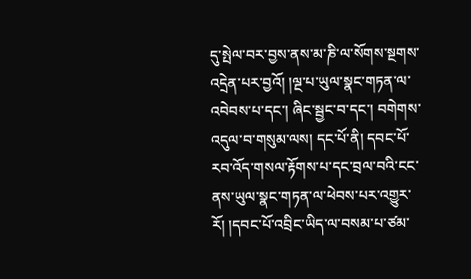དུ་སྤེལ་བར་བྱས་ནས་མ་ཎི་ལ་སོགས་སྔགས་འདྲེན་པར་བྱའོ། །ལྔ་པ་ཡུལ་སྣང་གཏན་ལ་འབེབས་པ་དང་། ཞིང་སྦྱང་བ་དང་། བགེགས་འདུལ་བ་གསུམ་ལས། དང་པོ་ནི། དབང་པོ་རབ་འོད་གསལ་རྟོགས་པ་དང་བྲལ་བའི་ངང་ནས་ཡུལ་སྣང་གཏན་ལ་ཕེབས་པར་འགྱུར་རོ། །དབང་པོ་འབྲིང་ཡིད་ལ་བསམ་པ་ཙམ་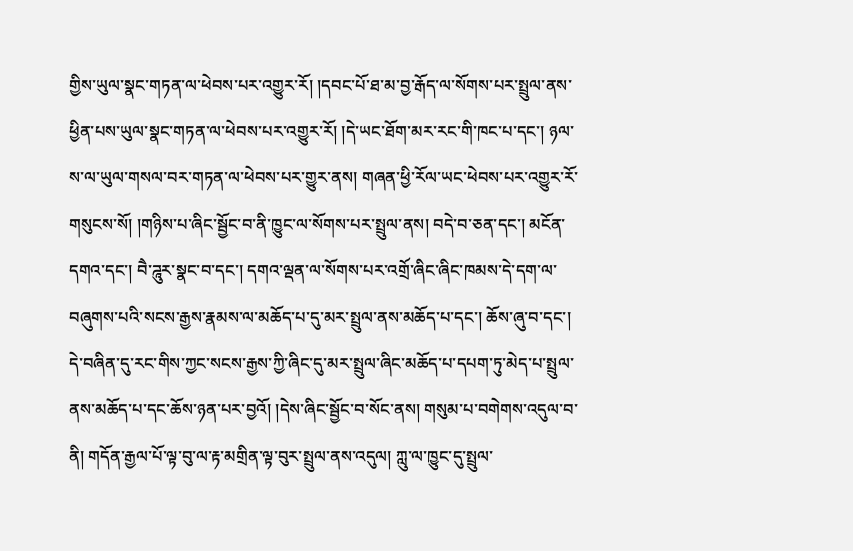གྱིས་ཡུལ་སྣང་གཏན་ལ་ཕེབས་པར་འགྱུར་རོ། །དབང་པོ་ཐ་མ་བྱ་རྒོད་ལ་སོགས་པར་སྤྲུལ་ནས་ཕྱིན་པས་ཡུལ་སྣང་གཏན་ལ་ཕེབས་པར་འགྱུར་རོ། །དེ་ཡང་ཐོག་མར་རང་གི་ཁང་པ་དང་། ཉལ་ས་ལ་ཡུལ་གསལ་བར་གཏན་ལ་ཕེབས་པར་གྱུར་ནས། གཞན་ཕྱི་རོལ་ཡང་ཕེབས་པར་འགྱུར་རོ་གསུངས་སོ། །གཉིས་པ་ཞིང་སྦྱོང་བ་ནི་ཁྱུང་ལ་སོགས་པར་སྤྲུལ་ནས། བདེ་བ་ཅན་དང་། མངོན་དགའ་དང་། བཻ་ཌཱུར་སྣང་བ་དང་། དགའ་ལྡན་ལ་སོགས་པར་འགྲོ་ཞིང་ཞིང་ཁམས་དེ་དག་ལ་བཞུགས་པའི་སངས་རྒྱས་རྣམས་ལ་མཆོད་པ་དུ་མར་སྤྲུལ་ནས་མཆོད་པ་དང་། ཆོས་ཞུ་བ་དང་། དེ་བཞིན་དུ་རང་གིས་ཀྱང་སངས་རྒྱས་ཀྱི་ཞིང་དུ་མར་སྤྲུལ་ཞིང་མཆོད་པ་དཔག་ཏུ་མེད་པ་སྤྲུལ་ནས་མཆོད་པ་དང་ཆོས་ཉན་པར་བྱའོ། །དེས་ཞིང་སྦྱོང་བ་སོང་ནས། གསུམ་པ་བགེགས་འདུལ་བ་ནི། གདོན་རྒྱལ་པོ་ལྟ་བུ་ལ་རྟ་མགྲིན་ལྟ་བུར་སྤྲུལ་ནས་འདུལ། ཀླུ་ལ་ཁྱུང་དུ་སྤྲུལ་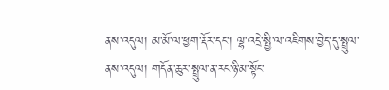ནས་འདུལ། མ་མོ་ལ་ཕྱག་རྡོར་དང་། ལྷ་འདྲེ་སྤྱི་ལ་འཇིགས་བྱེད་དུ་སྤྲུལ་ནས་འདུལ། གདོན་ཆུར་སྤྲུལ་ན་རང་ཉི་མ་སྟོང་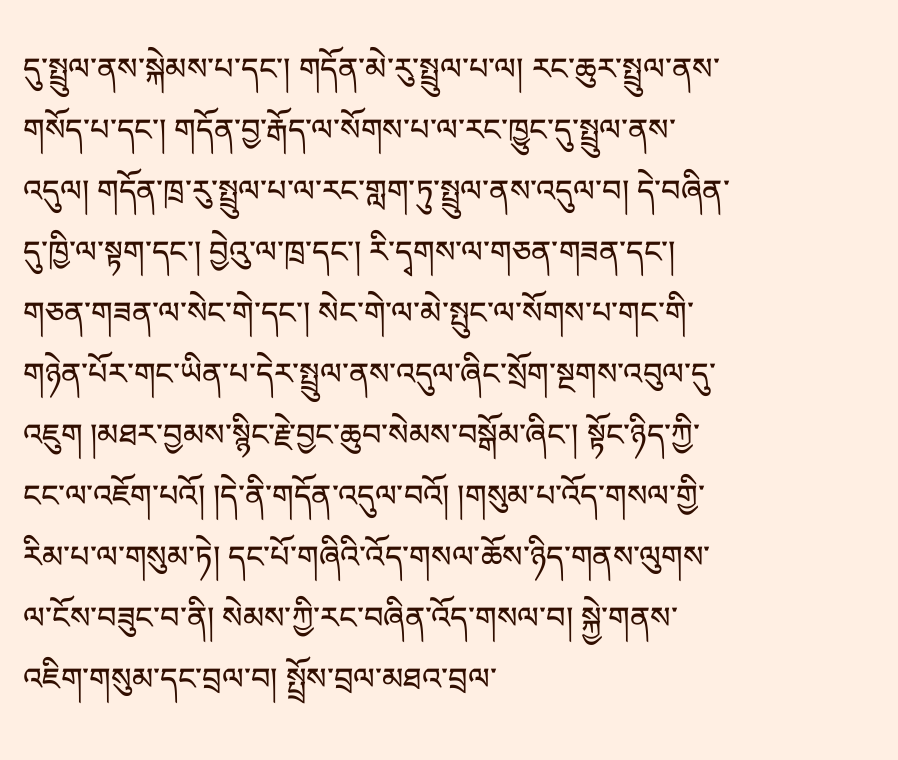དུ་སྤྲུལ་ནས་སྐེམས་པ་དང་། གདོན་མེ་རུ་སྤྲུལ་པ་ལ། རང་ཆུར་སྤྲུལ་ནས་
གསོད་པ་དང་། གདོན་བྱ་རྒོད་ལ་སོགས་པ་ལ་རང་ཁྱུང་དུ་སྤྲུལ་ནས་འདུལ། གདོན་ཁྲ་རུ་སྤྲུལ་པ་ལ་རང་གླག་ཏུ་སྤྲུལ་ནས་འདུལ་བ། དེ་བཞིན་དུ་ཁྱི་ལ་སྟག་དང་། བྱེའུ་ལ་ཁྲ་དང་། རི་དྭགས་ལ་གཅན་གཟན་དང་། གཅན་གཟན་ལ་སེང་གེ་དང་། སེང་གེ་ལ་མེ་སྤུང་ལ་སོགས་པ་གང་གི་གཉེན་པོར་གང་ཡིན་པ་དེར་སྤྲུལ་ནས་འདུལ་ཞིང་སྲོག་སྔགས་འབུལ་དུ་འཇུག །མཐར་བྱམས་སྙིང་རྗེ་བྱང་ཆུབ་སེམས་བསྒོམ་ཞིང་། སྟོང་ཉིད་ཀྱི་ངང་ལ་འཇོག་པའོ། །དེ་ནི་གདོན་འདུལ་བའོ། །གསུམ་པ་འོད་གསལ་གྱི་རིམ་པ་ལ་གསུམ་ཏེ། དང་པོ་གཞིའི་འོད་གསལ་ཆོས་ཉིད་གནས་ལུགས་ལ་ངོས་བཟུང་བ་ནི། སེམས་ཀྱི་རང་བཞིན་འོད་གསལ་བ། སྐྱེ་གནས་འཇིག་གསུམ་དང་བྲལ་བ། སྤྲོས་བྲལ་མཐའ་བྲལ་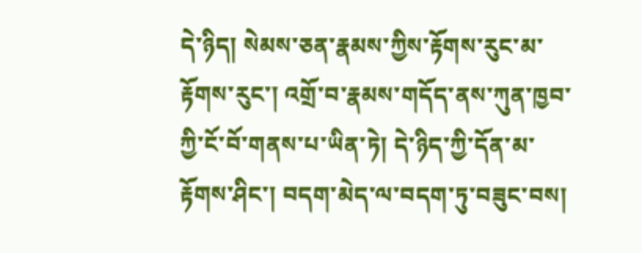དེ་ཉིད། སེམས་ཅན་རྣམས་ཀྱིས་རྟོགས་རུང་མ་རྟོགས་རུང་། འགྲོ་བ་རྣམས་གདོད་ནས་ཀུན་ཁྱབ་ཀྱི་ངོ་བོ་གནས་པ་ཡིན་ཏེ། དེ་ཉིད་ཀྱི་དོན་མ་རྟོགས་ཤིང་། བདག་མེད་ལ་བདག་ཏུ་བཟུང་བས།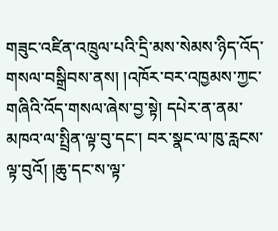གཟུང་འཛིན་འཁྲུལ་པའི་དྲི་མས་སེམས་ཉིད་འོད་གསལ་བསྒྲིབས་ནས། །འཁོར་བར་འཁྱམས་ཀྱང་གཞིའི་འོད་གསལ་ཞེས་བྱ་སྟེ། དཔེར་ན་ནམ་མཁའ་ལ་སྤྲིན་ལྟ་བུ་དང་། བར་སྣང་ལ་ཁུ་རླངས་ལྟ་བུའོ། །ཆུ་དང་ས་ལྟ་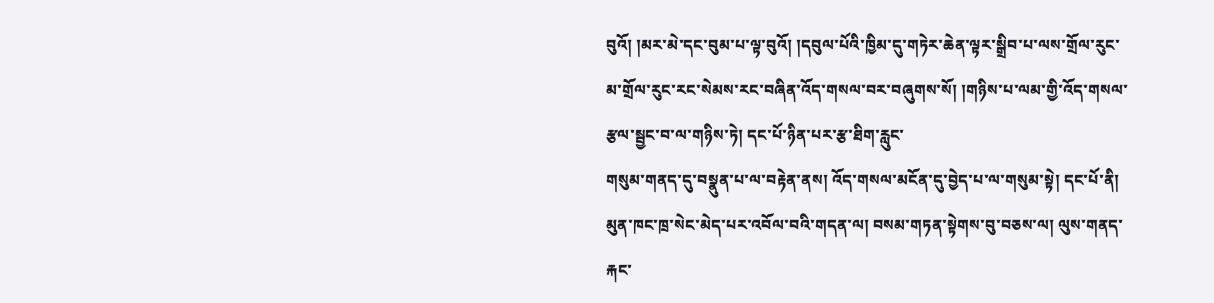བུའོ། །མར་མེ་དང་བུམ་པ་ལྟ་བུའོ། །དབུལ་པོའི་ཁྱིམ་དུ་གཏེར་ཆེན་ལྟར་སྒྲིབ་པ་ལས་གྲོལ་རུང་མ་གྲོལ་རུང་རང་སེམས་རང་བཞིན་འོད་གསལ་བར་བཞུགས་སོ། །གཉིས་པ་ལམ་གྱི་འོད་གསལ་རྩལ་སྦྱང་བ་ལ་གཉིས་ཏེ། དང་པོ་ཉིན་པར་རྩ་ཐིག་རླུང་
གསུམ་གནད་དུ་བསྣུན་པ་ལ་བརྟེན་ནས། འོད་གསལ་མངོན་དུ་བྱེད་པ་ལ་གསུམ་སྟེ། དང་པོ་ནི། མུན་ཁང་ཁྲ་སེང་མེད་པར་འབོལ་བའི་གདན་ལ། བསམ་གཏན་སྟེགས་བུ་བཅས་ལ། ལུས་གནད་རྐང་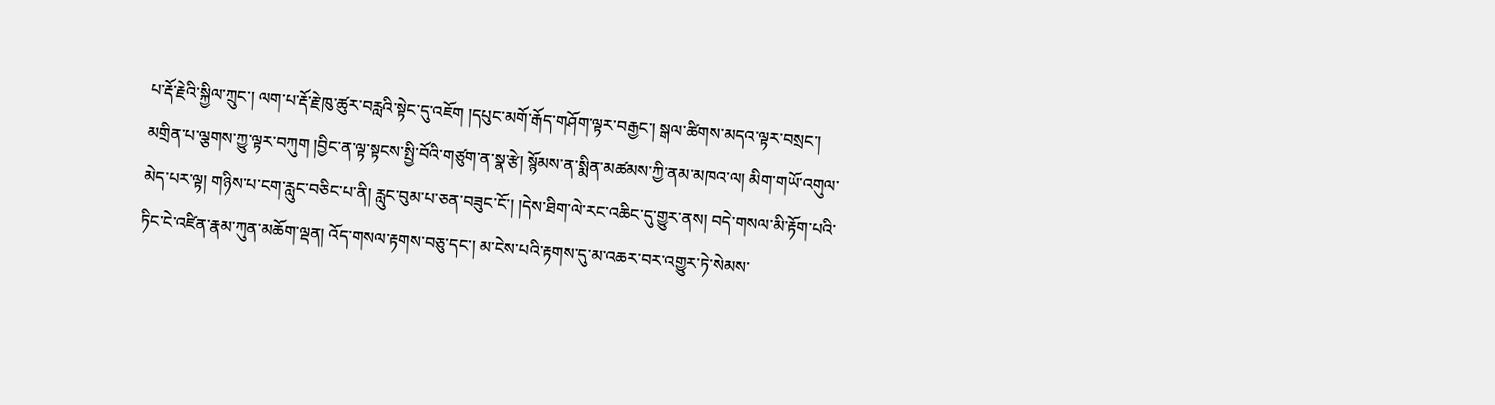པ་རྡོ་རྗེའི་སྐྱིལ་ཀྲུང་། ལག་པ་རྡོ་རྗེ་ཁུ་ཚུར་བརླའི་སྟེང་དུ་འཇོག །དཔུང་མགོ་རྒོད་གཤོག་ལྟར་བརྒྱང་། སྒལ་ཚིགས་མདའ་ལྟར་བསྲང་། མགྲིན་པ་ལྕགས་ཀྱུ་ལྟར་བཀུག །བྱིང་ན་ལྟ་སྟངས་སྤྱི་བོའི་གཙུག་ན་སྣ་རྩེ། སྙོམས་ན་སྨིན་མཚམས་ཀྱི་ནམ་མཁའ་ལ། མིག་གཡོ་འགུལ་མེད་པར་ལྟ། གཉིས་པ་ངག་རླུང་བཅིང་པ་ནི། རླུང་བུམ་པ་ཅན་བཟུང་ངོ་། །དེས་ཐིག་ལེ་རང་འཆིང་དུ་གྱུར་ནས། བདེ་གསལ་མི་རྟོག་པའི་ཏིང་ངེ་འཛིན་རྣམ་ཀུན་མཆོག་ལྡན། འོད་གསལ་རྟགས་བཅུ་དང་། མ་ངེས་པའི་རྟགས་དུ་མ་འཆར་བར་འགྱུར་ཏེ་སེམས་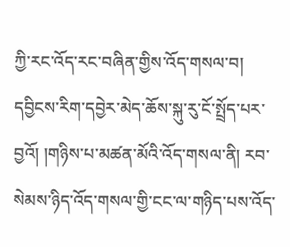ཀྱི་རང་འོད་རང་བཞིན་གྱིས་འོད་གསལ་བ། དབྱིངས་རིག་དབྱེར་མེད་ཆོས་སྐུ་རུ་ངོ་སྤྲོད་པར་བྱའོ། །གཉིས་པ་མཚན་མོའི་འོད་གསལ་ནི། རབ་སེམས་ཉིད་འོད་གསལ་གྱི་ངང་ལ་གཉིད་པས་འོད་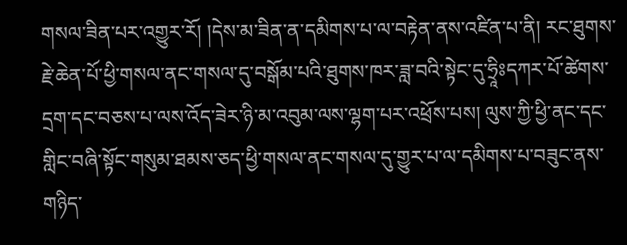གསལ་ཟིན་པར་འགྱུར་རོ། །དེས་མ་ཟིན་ན་དམིགས་པ་ལ་བརྟེན་ནས་འཛིན་པ་ནི། རང་ཐུགས་རྗེ་ཆེན་པོ་ཕྱི་གསལ་ནང་གསལ་དུ་བསྒོམ་པའི་ཐུགས་ཁར་ཟླ་བའི་སྟེང་དུ་ཧྲཱིཿདཀར་པོ་ཚེགས་དྲག་དང་བཅས་པ་ལས་འོད་ཟེར་ཉི་མ་འབུམ་ལས་ལྷག་པར་འཕྲོས་པས། ལུས་ཀྱི་ཕྱི་ནང་དང་གླིང་བཞི་སྟོང་གསུམ་ཐམས་ཅད་ཕྱི་གསལ་ནང་གསལ་དུ་གྱུར་པ་ལ་དམིགས་པ་བཟུང་ནས་གཉིད་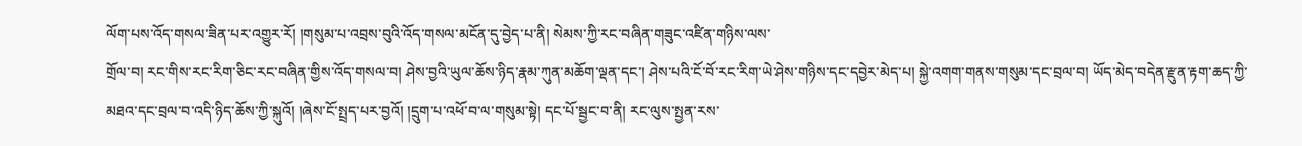ལོག་པས་འོད་གསལ་ཟིན་པར་འགྱུར་རོ། །གསུམ་པ་འབྲས་བུའི་འོད་གསལ་མངོན་དུ་བྱེད་པ་ནི། སེམས་ཀྱི་རང་བཞིན་གཟུང་འཛིན་གཉིས་ལས་
གྲོལ་བ། རང་གིས་རང་རིག་ཅིང་རང་བཞིན་གྱིས་འོད་གསལ་བ། ཤེས་བྱའི་ཡུལ་ཆོས་ཉིད་རྣམ་ཀུན་མཆོག་ལྡན་དང་། ཤེས་པའི་ངོ་བོ་རང་རིག་ཡེ་ཤེས་གཉིས་དང་དབྱེར་མེད་པ། སྐྱེ་འགག་གནས་གསུམ་དང་བྲལ་བ། ཡོད་མེད་བདེན་རྫུན་རྟག་ཆད་ཀྱི་མཐའ་དང་བྲལ་བ་འདི་ཉིད་ཆོས་ཀྱི་སྐུའོ། །ཞེས་ངོ་སྤྲད་པར་བྱའོ། །དྲུག་པ་འཕོ་བ་ལ་གསུམ་སྟེ། དང་པོ་སྦྱང་བ་ནི། རང་ལུས་སྤྱན་རས་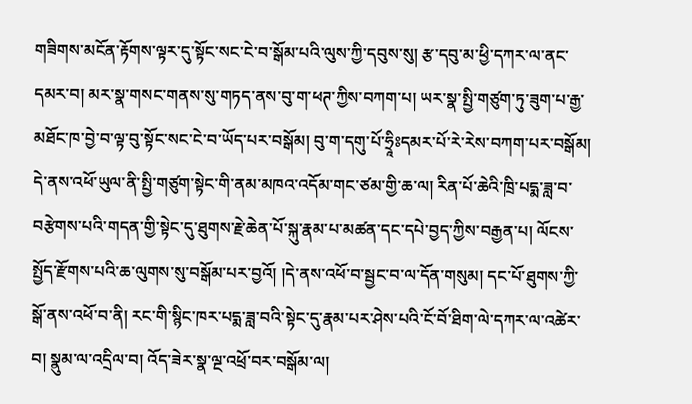གཟིགས་མངོན་རྟོགས་ལྟར་དུ་སྟོང་སང་ངེ་བ་སྒོམ་པའི་ལུས་ཀྱི་དབུས་སུ། རྩ་དབུ་མ་ཕྱི་དཀར་ལ་ནང་དམར་བ། མར་སྣ་གསང་གནས་སུ་གཏད་ནས་བུ་ག་ཕཊ་ཀྱིས་བཀག་པ། ཡར་སྣ་སྤྱི་གཙུག་ཏུ་ཟུག་པ་རྒྱ་མཐོང་ཁ་བྱེ་བ་ལྟ་བུ་སྟོང་སང་ངེ་བ་ཡོད་པར་བསྒོམ། བུ་ག་དགུ་པོ་ཧྲཱིཿདམར་པོ་རེ་རེས་བཀག་པར་བསྒོམ། དེ་ནས་འཕོ་ཡུལ་ནི་སྤྱི་གཙུག་སྟེང་གི་ནམ་མཁའ་འདོམ་གང་ཙམ་གྱི་ཆ་ལ། རིན་པོ་ཆེའི་ཁྲི་པདྨ་ཟླ་བ་བརྩེགས་པའི་གདན་གྱི་སྟེང་དུ་ཐུགས་རྗེ་ཆེན་པོ་སྐུ་རྣམ་པ་མཚན་དང་དཔེ་བྱད་ཀྱིས་བརྒྱན་པ། ལོངས་སྤྱོད་རྫོགས་པའི་ཆ་ལུགས་སུ་བསྒོམ་པར་བྱའོ། །དེ་ནས་འཕོ་བ་སྦྱང་བ་ལ་དོན་གསུམ། དང་པོ་ཐུགས་ཀྱི་སྒོ་ནས་འཕོ་བ་ནི། རང་གི་སྙིང་ཁར་པདྨ་ཟླ་བའི་སྟེང་དུ་རྣམ་པར་ཤེས་པའི་ངོ་བོ་ཐིག་ལེ་དཀར་ལ་འཚེར་བ། སྣུམ་ལ་འདྲིལ་བ། འོད་ཟེར་སྣ་ལྔ་འཕྲོ་བར་བསྒོམ་ལ།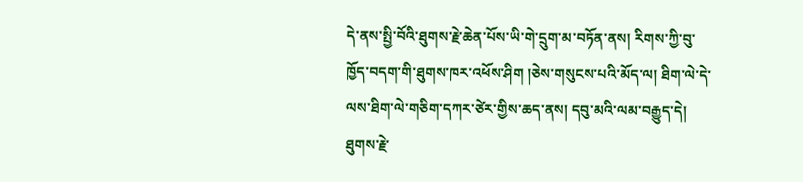དེ་ནས་སྤྱི་བོའི་ཐུགས་རྗེ་ཆེན་པོས་ཡི་གེ་དྲུག་མ་བཏོན་ནས། རིགས་ཀྱི་བུ་ཁྱོད་བདག་གི་ཐུགས་ཁར་འཕོས་ཤིག །ཅེས་གསུངས་པའི་མོད་ལ། ཐིག་ལེ་དེ་ལས་ཐིག་ལེ་གཅིག་དཀར་ཙེར་གྱིས་ཆད་ནས། དབུ་མའི་ལམ་བརྒྱུད་དེ། ཐུགས་རྗེ་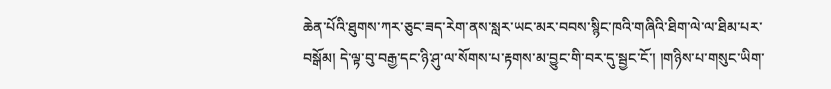ཆེན་པོའི་ཐུགས་ཀར་ཅུང་ཟད་རེག་ནས་སླར་ཡང་མར་བབས་སྙིང་ཁའི་གཞིའི་ཐིག་ལེ་ལ་ཐིམ་པར་བསྒོམ། དེ་ལྟ་བུ་བརྒྱ་དང་ཉི་ཤུ་ལ་སོགས་པ་རྟགས་མ་བྱུང་གི་བར་དུ་སྦྱང་ངོ་། །གཉིས་པ་གསུང་ཡིག་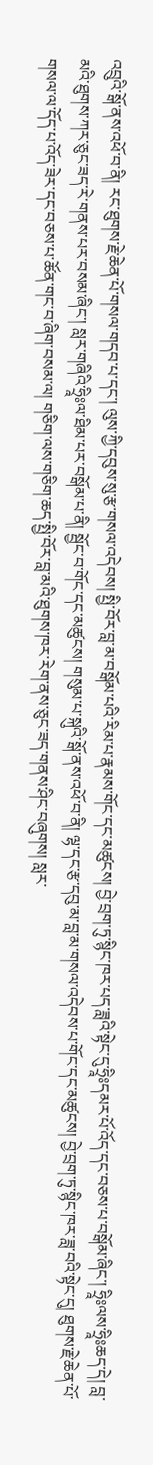འབྲུའི་སྒོ་ནས་འཕོ་བ་ནི། རང་ཐུགས་རྗེ་ཆེན་པོ་གསལ་གདབ་པ་དང་། ལུས་ཀྱི་དབུས་སུ་རྩ་གསལ་འདེབས། སྤྱི་བོར་བླ་མ་བསྒོམ་པའི་རིམ་པ་རྣམས་གོང་དང་མཚུངས། བྱེ་བྲག་ཏུ་སྙིང་ཁར་པད་ཟླའི་སྟེང་དུ་ཧྲཱིཿདམར་པོ་འོད་དང་བཅས་པ་བསྒོམ་ཞིང་། ཧྲཱིཿལས་ཧྲཱིཿཆད་དེ། བླ་མའི་ཐུགས་ཀར་ཅུང་ཟད་རེ་གནས་པར་བསམ་ཞིང་། སླར་གཞིའི་ཧྲཱིཿལ་ཐིམ་པར་བསྒོམ་པ་ནི། སྦྱོང་བ་གོང་དང་མཚུངས། གསུམ་པ་སྐུའི་སྒོ་ནས་འཕོ་བ་ནི། ལྷ་དང་རྩ་དབུ་མ་བླ་མ་གསལ་འདེབས་པ་གོང་དང་མཚུངས། བྱེ་བྲག་ཏུ་སྙིང་ཁར་ཟླ་བའི་སྟེང་དུ། ཐུགས་རྗེ་ཆེན་པོ་གསལ་ལ་དོད་པ་འོད་ཟེར་དང་བཅས་པ་ཚོན་གང་བ་ཞིག་བསམ་ལ། གཅིག་ལས་གཅིག་ཆད་སྤྱི་བོར་བླ་མའི་ཐུགས་ཁར་རེག་ནས་ཅུང་ཟད་གནས་ཤིང་བཞུགས། སླར་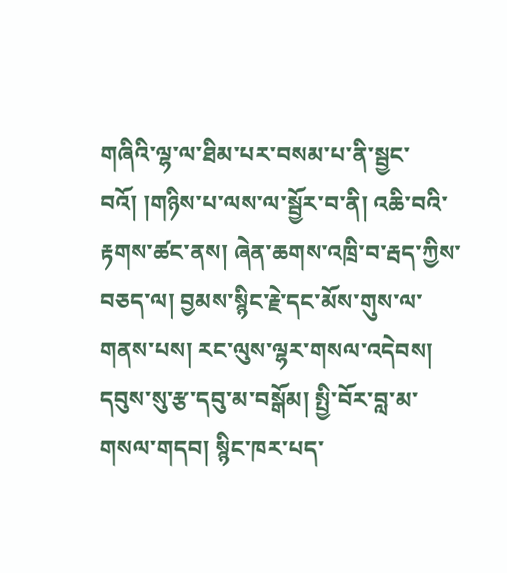གཞིའི་ལྷ་ལ་ཐིམ་པར་བསམ་པ་ནི་སྦྱང་བའོ། །གཉིས་པ་ལས་ལ་སྦྱོར་བ་ནི། འཆི་བའི་རྟགས་ཚང་ནས། ཞེན་ཆགས་འཁྲི་བ་རྦད་ཀྱིས་བཅད་ལ། བྱམས་སྙིང་རྗེ་དང་མོས་གུས་ལ་གནས་པས། རང་ལུས་ལྷར་གསལ་འདེབས། དབུས་སུ་རྩ་དབུ་མ་བསྒོམ། སྤྱི་བོར་བླ་མ་གསལ་གདབ། སྙིང་ཁར་པད་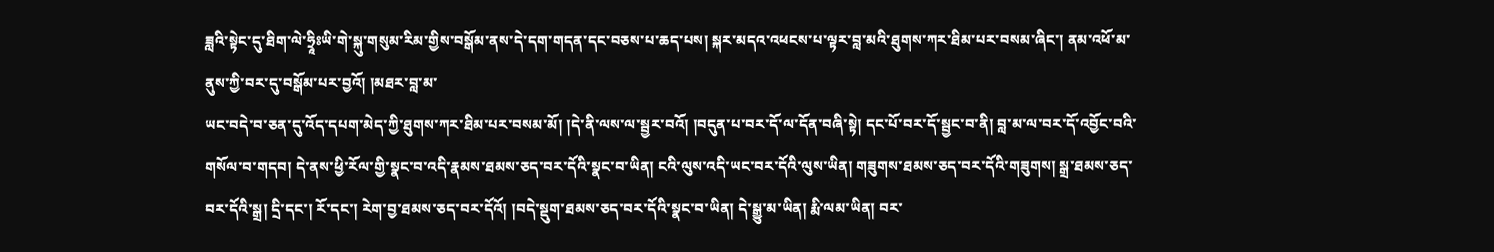ཟླའི་སྟེང་དུ་ཐིག་ལེ་ཧྲཱིཿཡི་གེ་སྐུ་གསུམ་རིམ་གྱིས་བསྒོམ་ནས་དེ་དག་གདན་དང་བཅས་པ་ཆད་པས། སྐར་མདའ་འཕངས་པ་ལྟར་བླ་མའི་ཐུགས་ཀར་ཐིམ་པར་བསམ་ཞིང་། ནམ་འཕོ་མ་ནུས་ཀྱི་བར་དུ་བསྒོམ་པར་བྱའོ། །མཐར་བླ་མ་
ཡང་བདེ་བ་ཅན་དུ་འོད་དཔག་མེད་ཀྱི་ཐུགས་ཀར་ཐིམ་པར་བསམ་མོ། །དེ་ནི་ལས་ལ་སྦྱར་བའོ། །བདུན་པ་བར་དོ་ལ་དོན་བཞི་སྟེ། དང་པོ་བར་དོ་སྦྱང་བ་ནི། བླ་མ་ལ་བར་དོ་འབྱོང་བའི་གསོལ་བ་གདབ། དེ་ནས་ཕྱི་རོལ་གྱི་སྣང་བ་འདི་རྣམས་ཐམས་ཅད་བར་དོའི་སྣང་བ་ཡིན། ངའི་ལུས་འདི་ཡང་བར་དོའི་ལུས་ཡིན། གཟུགས་ཐམས་ཅད་བར་དོའི་གཟུགས། སྒྲ་ཐམས་ཅད་བར་དོའི་སྒྲ། དྲི་དང་། རོ་དང་། རེག་བྱ་ཐམས་ཅད་བར་དོའོ། །བདེ་སྡུག་ཐམས་ཅད་བར་དོའི་སྣང་བ་ཡིན། དེ་སྒྱུ་མ་ཡིན། རྨི་ལམ་ཡིན། བར་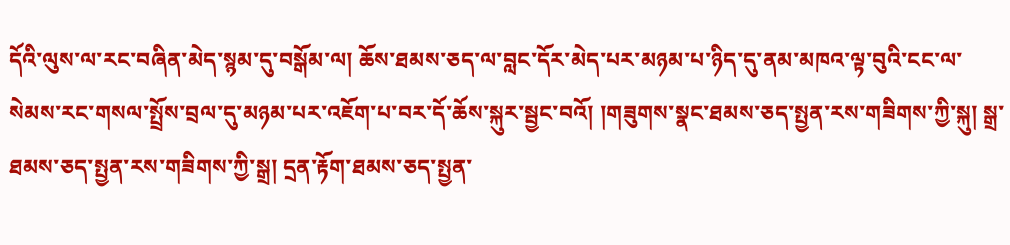དོའི་ལུས་ལ་རང་བཞིན་མེད་སྙམ་དུ་བསྒོམ་ལ། ཆོས་ཐམས་ཅད་ལ་བླང་དོར་མེད་པར་མཉམ་པ་ཉིད་དུ་ནམ་མཁའ་ལྟ་བུའི་ངང་ལ་སེམས་རང་གསལ་སྤྲོས་བྲལ་དུ་མཉམ་པར་འཇོག་པ་བར་དོ་ཆོས་སྐུར་སྦྱང་བའོ། །གཟུགས་སྣང་ཐམས་ཅད་སྤྱན་རས་གཟིགས་ཀྱི་སྐུ། སྒྲ་ཐམས་ཅད་སྤྱན་རས་གཟིགས་ཀྱི་སྒྲ། དྲན་རྟོག་ཐམས་ཅད་སྤྱན་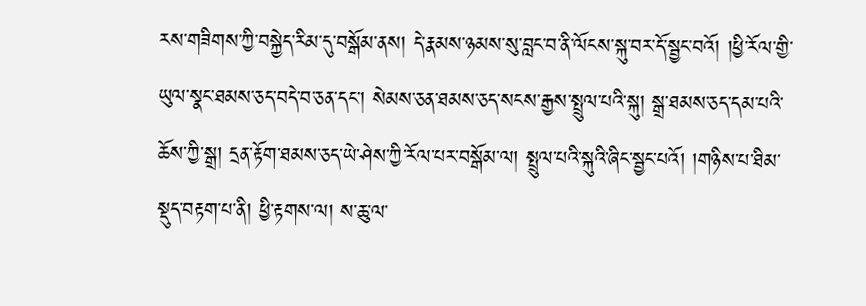རས་གཟིགས་ཀྱི་བསྐྱེད་རིམ་དུ་བསྒོམ་ནས། དེ་རྣམས་ཉམས་སུ་བླང་བ་ནི་ལོངས་སྐུ་བར་དོ་སྦྱང་བའོ། །ཕྱི་རོལ་གྱི་ཡུལ་སྣང་ཐམས་ཅད་བདེ་བ་ཅན་དང་། སེམས་ཅན་ཐམས་ཅད་སངས་རྒྱས་སྤྲུལ་པའི་སྐུ། སྒྲ་ཐམས་ཅད་དམ་པའི་ཆོས་ཀྱི་སྒྲ། དྲན་རྟོག་ཐམས་ཅད་ཡེ་ཤེས་ཀྱི་རོལ་པར་བསྒོམ་ལ། སྤྲུལ་པའི་སྐུའི་ཞིང་སྦྱང་པའོ། །གཉིས་པ་ཐིམ་སྡུད་བརྟག་པ་ནི། ཕྱི་རྟགས་ལ། ས་ཆུ་ལ་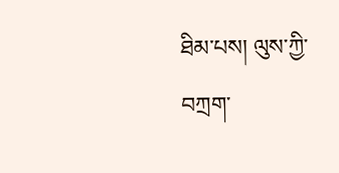ཐིམ་པས། ལུས་ཀྱི་བཀྲག་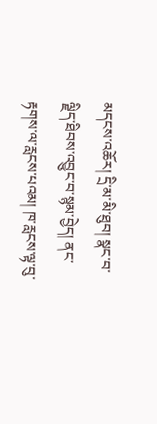མདངས་འཆོར། དྲི་མ་མི་ཐུབ། སྣང་བ་ལྗིད་ཐིབས་འབྱུང་བ་སྙམ་བྱེད། ནང་རྟགས་ལ་རླངས་པའམ། ཁ་རླངས་ལྟ་བུ་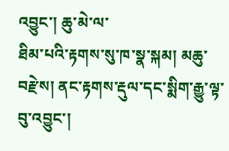འབྱུང་། ཆུ་མེ་ལ་
ཐིམ་པའི་རྟགས་སུ་ཁ་སྣ་སྐམ། མཆུ་བརྫེས། ནང་རྟགས་རྡུལ་དང་སྨིག་རྒྱུ་ལྟ་བུ་འབྱུང་།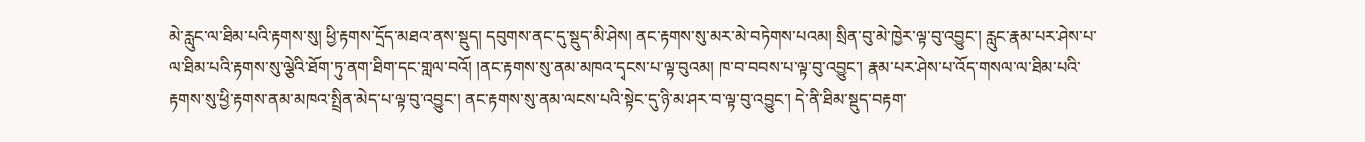མེ་རླུང་ལ་ཐིམ་པའི་རྟགས་སུ། ཕྱི་རྟགས་དྲོད་མཐའ་ནས་སྡུད། དབུགས་ནང་དུ་སྡུད་མི་ཤེས། ནང་རྟགས་སུ་མར་མེ་བཏེགས་པའམ། སྲིན་བུ་མེ་ཁྱེར་ལྟ་བུ་འབྱུང་། རླུང་རྣམ་པར་ཤེས་པ་ལ་ཐིམ་པའི་རྟགས་སུ་ལྕེའི་ཐོག་ཏུ་ནག་ཐིག་དང་གླལ་བའོ། །ནང་རྟགས་སུ་ནམ་མཁའ་དྭངས་པ་ལྟ་བུའམ། ཁ་བ་བབས་པ་ལྟ་བུ་འབྱུང་། རྣམ་པར་ཤེས་པ་འོད་གསལ་ལ་ཐིམ་པའི་རྟགས་སུ་ཕྱི་རྟགས་ནམ་མཁའ་སྤྲིན་མེད་པ་ལྟ་བུ་འབྱུང་། ནང་རྟགས་སུ་ནམ་ལངས་པའི་སྟེང་དུ་ཉི་མ་ཤར་བ་ལྟ་བུ་འབྱུང་། དེ་ནི་ཐིམ་སྡུད་བརྟག་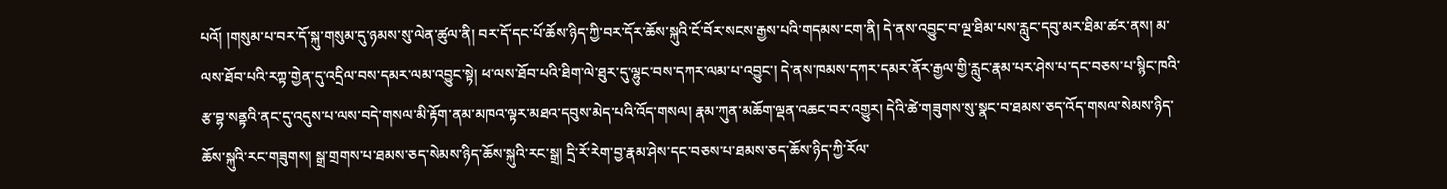པའོ། །གསུམ་པ་བར་དོ་སྐུ་གསུམ་དུ་ཉམས་སུ་ལེན་ཚུལ་ནི། བར་དོ་དང་པོ་ཆོས་ཉིད་ཀྱི་བར་དོར་ཆོས་སྐུའི་ངོ་བོར་སངས་རྒྱས་པའི་གདམས་ངག་ནི། དེ་ནས་འབྱུང་བ་ལྔ་ཐིམ་པས་རླུང་དབུ་མར་ཐིམ་ཚར་ནས། མ་ལས་ཐོབ་པའི་རཀྟ་གྱེན་དུ་འདྲིལ་བས་དམར་ལམ་འབྱུང་སྟེ། ཕ་ལས་ཐོབ་པའི་ཐིག་ལེ་ཐུར་དུ་ལྷུང་བས་དཀར་ལམ་པ་འབྱུང་། དེ་ནས་ཁམས་དཀར་དམར་ནོར་རྒྱལ་གྱི་རླུང་རྣམ་པར་ཤེས་པ་དང་བཅས་པ་སྙིང་ཁའི་རྩ་བྷ་སནྟའི་ནང་དུ་འདུས་པ་ལས་བདེ་གསལ་མི་རྟོག་ནམ་མཁའ་ལྟར་མཐའ་དབུས་མེད་པའི་འོད་གསལ། རྣམ་ཀུན་མཆོག་ལྡན་འཆང་བར་འགྱུར། དེའི་ཚེ་གཟུགས་སུ་སྣང་བ་ཐམས་ཅད་འོད་གསལ་སེམས་ཉིད་ཆོས་སྐུའི་རང་གཟུགས། སྒྲ་གྲགས་པ་ཐམས་ཅད་སེམས་ཉིད་ཆོས་སྐུའི་རང་སྒྲ། དྲི་རོ་རེག་བྱ་རྣམ་ཤེས་དང་བཅས་པ་ཐམས་ཅད་ཆོས་ཉིད་ཀྱི་རོལ་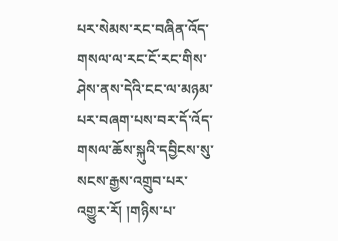པར་སེམས་རང་བཞིན་འོད་
གསལ་ལ་རང་ངོ་རང་གིས་ཤེས་ནས་དེའི་ངང་ལ་མཉམ་པར་བཞག་པས་བར་དོ་འོད་གསལ་ཆོས་སྐུའི་དབྱིངས་སུ་སངས་རྒྱས་འགྲུབ་པར་འགྱུར་རོ། །གཉིས་པ་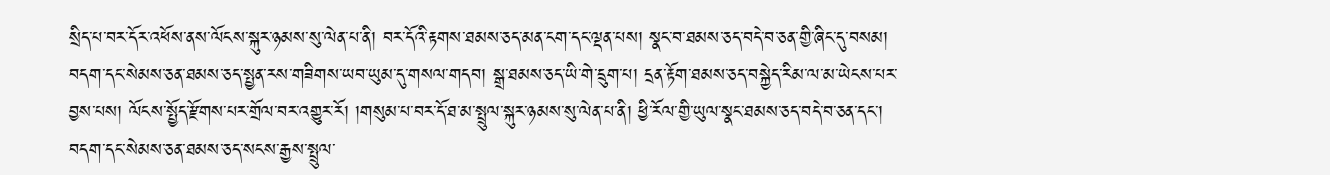སྲིད་པ་བར་དོར་འཕོས་ནས་ལོངས་སྐུར་ཉམས་སུ་ལེན་པ་ནི། བར་དོའི་རྟགས་ཐམས་ཅད་མན་ངག་དང་ལྡན་པས། སྣང་བ་ཐམས་ཅད་བདེ་བ་ཅན་གྱི་ཞིང་དུ་བསམ། བདག་དང་སེམས་ཅན་ཐམས་ཅད་སྤྱན་རས་གཟིགས་ཡབ་ཡུམ་དུ་གསལ་གདབ། སྒྲ་ཐམས་ཅད་ཡི་གེ་དྲུག་པ། དྲན་རྟོག་ཐམས་ཅད་བསྐྱེད་རིམ་ལ་མ་ཡེངས་པར་བྱས་པས། ལོངས་སྤྱོད་རྫོགས་པར་གྲོལ་བར་འགྱུར་རོ། །གསུམ་པ་བར་དོ་ཐ་མ་སྤྲུལ་སྐུར་ཉམས་སུ་ལེན་པ་ནི། ཕྱི་རོལ་གྱི་ཡུལ་སྣང་ཐམས་ཅད་བདེ་བ་ཅན་དང་། བདག་དང་སེམས་ཅན་ཐམས་ཅད་སངས་རྒྱས་སྤྲུལ་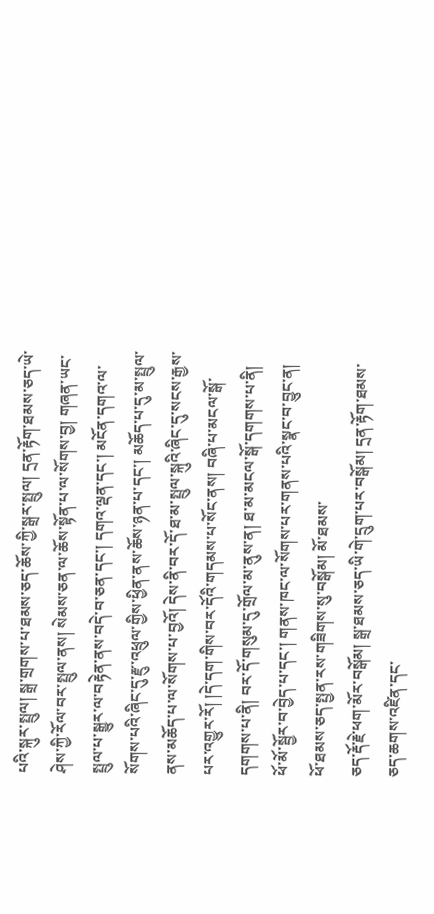པའི་སྐུར་སྤྲུལ། སྒྲ་གྲགས་པ་ཐམས་ཅད་ཆོས་ཀྱི་སྒྲར་སྤྲུལ། དྲན་རྟོག་ཐམས་ཅད་ཡེ་ཤེས་ཀྱི་རོལ་བར་སྤྲུལ་ནས། སེམས་ཅན་ལ་ཆོས་སྟོན་པ་ལ་སོགས་བྱ། གཞན་ཡང་སྤྲུལ་པ་སྒྱུར་ལ་བརྟེན་ནས་བདེ་བ་ཅན་དང་། དགའ་ལྡན་དང་། མངོན་དགའ་ལ་སོགས་པའི་ཞིང་དུ་རྫུ་འཕྲུལ་གྱིས་ཕྱིན་ནས་ཆོས་ཉན་པ་དང་། མཆོད་པ་དུ་མ་སྤྲུལ་ནས་མཆོད་པ་ལ་སོགས་པ་བྱའོ། དེས་ནི་བར་དོ་ཐ་མ་སྤྲུལ་སྐུའི་ཞིང་དུ་སངས་རྒྱས་པར་འགྱུར་རོ། །དེ་དག་གིས་བར་དོའི་གདམས་པ་སོང་ནས། བཞི་པ་མངལ་སྒོ་དགགས་པ་ནི། བར་དོ་གསུམ་དུ་གྲོལ་མ་ནུས་ན། ཐ་མ་མངལ་སྒོ་དགགས་པ་ནི། ཕོ་མོ་སྦྱོར་བ་བྱེད་པ་དང་། གནས་ཁང་ལ་སོགས་པར་གནས་པའི་སྣང་བ་བྱུང་ན། ཕོ་ཐམས་ཅད་སྤྱན་རས་གཟིགས་སུ་བསྒོམ། མོ་ཐམས་
ཅད་རྡོ་རྗེ་ཕག་མོར་བསྒོམ། སྒྲ་ཐམས་ཅད་ཡི་གེ་དྲུག་པར་བསྒོམ། དྲན་རྟོག་ཐམས་ཅད་ཆགས་འཛིན་དང་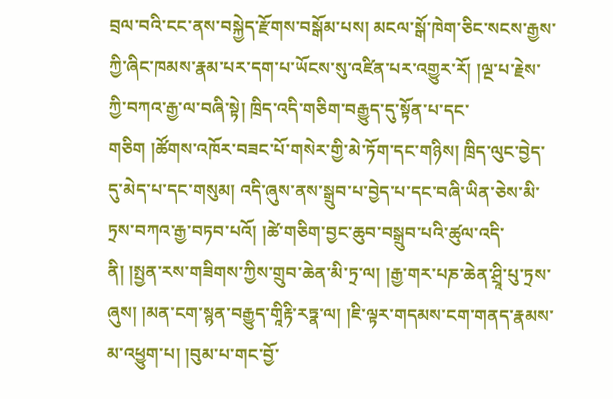བྲལ་བའི་ངང་ནས་བསྐྱེད་རྫོགས་བསྒོམ་པས། མངལ་སྒོ་ཁེག་ཅིང་སངས་རྒྱས་ཀྱི་ཞིང་ཁམས་རྣམ་པར་དག་པ་ཡོངས་སུ་འཛིན་པར་འགྱུར་རོ། །ལྔ་པ་རྗེས་ཀྱི་བཀའ་རྒྱ་ལ་བཞི་སྟེ། ཁྲིད་འདི་གཅིག་བརྒྱུད་དུ་སྟོན་པ་དང་གཅིག །ཚོགས་འཁོར་བཟང་པོ་གསེར་གྱི་མེ་ཏོག་དང་གཉིས། ཁྲིད་ལུང་བྱེད་དུ་མེད་པ་དང་གསུམ། འདི་ཞུས་ནས་སྒྲུབ་པ་བྱེད་པ་དང་བཞི་ཡིན་ཅེས་མི་ཏྲས་བཀའ་རྒྱ་བཏབ་པའོ། །ཚེ་གཅིག་བྱང་ཆུབ་བསྒྲུབ་པའི་ཚུལ་འདི་ནི། །སྤྱན་རས་གཟིགས་ཀྱིས་གྲུབ་ཆེན་མི་ཏྲ་ལ། །རྒྱ་གར་པཎ་ཆེན་ཤྲཱི་པུ་ཏྲས་ཞུས། །མན་ངག་སྙན་བརྒྱུད་གཱིརྟི་རཏྣ་ལ། །ཇི་ལྟར་གདམས་ངག་གནད་རྣམས་མ་འཕྱུག་པ། །བུམ་པ་གང་བྱོ་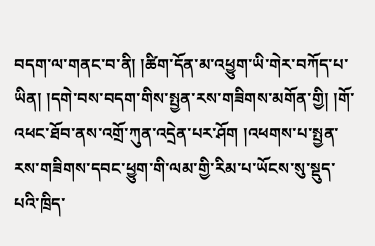བདག་ལ་གནང་བ་ནི། །ཚིག་དོན་མ་འཕྱུག་ཡི་གེར་བཀོད་པ་ཡིན། །དགེ་བས་བདག་གིས་སྤྱན་རས་གཟིགས་མགོན་གྱི། །གོ་འཕང་ཐོབ་ནས་འགྲོ་ཀུན་འདྲེན་པར་ཤོག །འཕགས་པ་སྤྱན་རས་གཟིགས་དབང་ཕྱུག་གི་ལམ་གྱི་རིམ་པ་ཡོངས་སུ་སྡུད་པའི་ཁྲིད་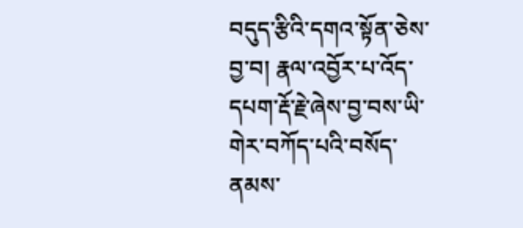བདུད་རྩིའི་དགའ་སྟོན་ཅེས་བྱ་བ། རྣལ་འབྱོར་པ་འོད་དཔག་རྡོ་རྗེ་ཞེས་བྱ་བས་ཡི་གེར་བཀོད་པའི་བསོད་ནམས་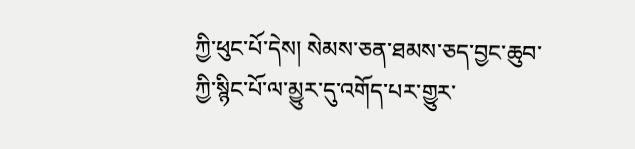ཀྱི་ཕུང་པོ་དེས། སེམས་ཅན་ཐམས་ཅད་བྱང་ཆུབ་ཀྱི་སྙིང་པོ་ལ་མྱུར་དུ་འགོད་པར་གྱུར་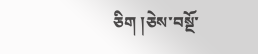ཅིག །ཅེས་བསྔོ་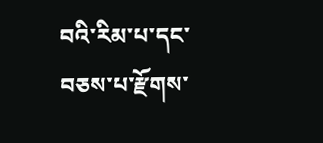བའི་རིམ་པ་དང་བཅས་པ་རྫོགས་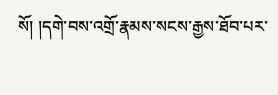སོ། །དགེ་བས་འགྲོ་རྣམས་སངས་རྒྱས་ཐོབ་པར་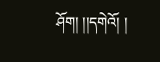ཤོག། །།དགེའོ། །